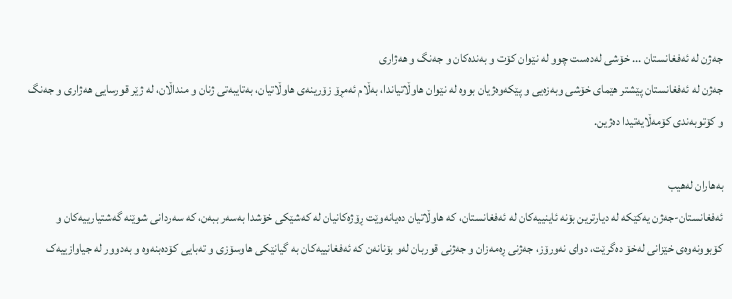جەژن لە ئەفغانستان ... خۆشی لەدەست چوو لە نێوان کۆت و بەندەکان و جەنگ و هەژاری
جەژن لە ئەفغانستان پێشتر هێمای خۆشی وبەزەیی و پێکەوەژیان بووە لە نێوان هاوڵاتیاندا، بەڵام ئەمڕۆ زۆرینەی هاوڵاتیان، بەتایبەتی ژنان و منداڵان، لە ژێر قورسایی هەژاری و جەنگ و کۆتوبەندی کۆمەڵایەتیدا دەژین.

بەهاران لەهیب
ئەفغانستان-جەژن یەکێکە لە دیارترین بۆنە ئاینییەکان لە ئەفغانستان، کە هاوڵاتیان دەیانەوێت ڕۆژەکانیان لە کەشێکی خۆشدا بەسەر ببەن، کە سەردانی شوێنە گەشتیارییەکان و کۆبوونەوەی خێزانی لەخۆ دەگرێت، دوای نەورۆز، جەژنی ڕەمەزان و جەژنی قوربان لەو بۆنانەن کە ئەفغانییەکان بە گیانێکی هاوسۆزی و تەبایی کۆدەبنەوە و بەدوور لە جیاوازییەک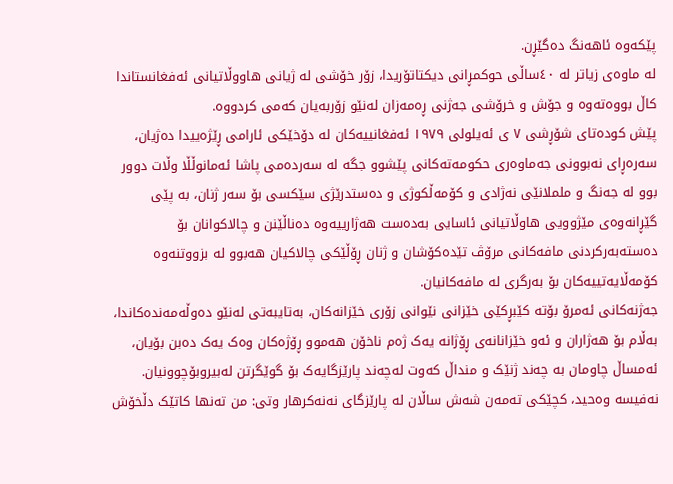پێکەوە ئاهەنگ دەگێڕن.
لە ماوەی زیاتر لە ٤٠ساڵی حوکمڕانی دیکتاتۆریدا، زۆر خۆشی لە ژیانی هاووڵاتیانی ئەفغانستاندا کاڵ بووەتەوە و جۆش و خرۆشی جەژنی ڕەمەزان لەنێو زۆربەیان کەمی کردووە.
پێش کودەتای شۆڕشی ٧ ی ئەیلولی ١٩٧٩ ئەفغانییەکان لە دۆخێکی ئارامی ڕێژەییدا دەژیان، سەرەڕای نەبوونی جەماوەری حکومەتەکانی پێشوو جگە لە سەردەمی پاشا ئەمانوڵڵا وڵات دوور بوو لە جەنگ و ململانێی نەژادی و کۆمەڵکوژی و دەستدرێژی سێکسی بۆ سەر ژنان، بە پێی گێڕانەوەی مێژوویی هاوڵاتیانی ئاسایی بەدەست هەژارییەوە دەناڵێنن و چالاکوانان بۆ دەستەبەرکردنی مافەکانی مرۆڤ تێدەکۆشان و ژنان ڕۆڵێکی چالاکیان هەبوو لە بزووتنەوە کۆمەڵایەتییەکان بۆ بەرگری لە مافەکانیان.
جەژنەکانی ئەمرۆ بۆتە کێبڕکێی خێزانی نێوانی زۆری خێزانەکان، بەتایبەتی لەنێو دەوڵەمەندەکاندا، بەڵام بۆ هەژاران و ئەو خێزانانەی ڕۆژانە یەک ژەم ناخۆن هەموو ڕۆژەکان وەک یەک دەبن بۆیان، ئەمساڵ چاومان بە چەند ژنێک و منداڵ کەوت لەچەند پارێزگایەک بۆ گوێگرتن لەبیروبۆچوونیان.
نەفیسە وەحید، کچێکی تەمەن شەش ساڵان لە پارێزگای نەنەکرهار وتی: من تەنها کاتێک دڵخۆش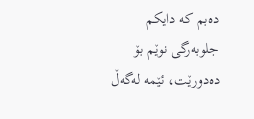دەبم کە دایکم جلوبەرگی نوێم بۆ دەدورێت، ئێمە لەگەڵ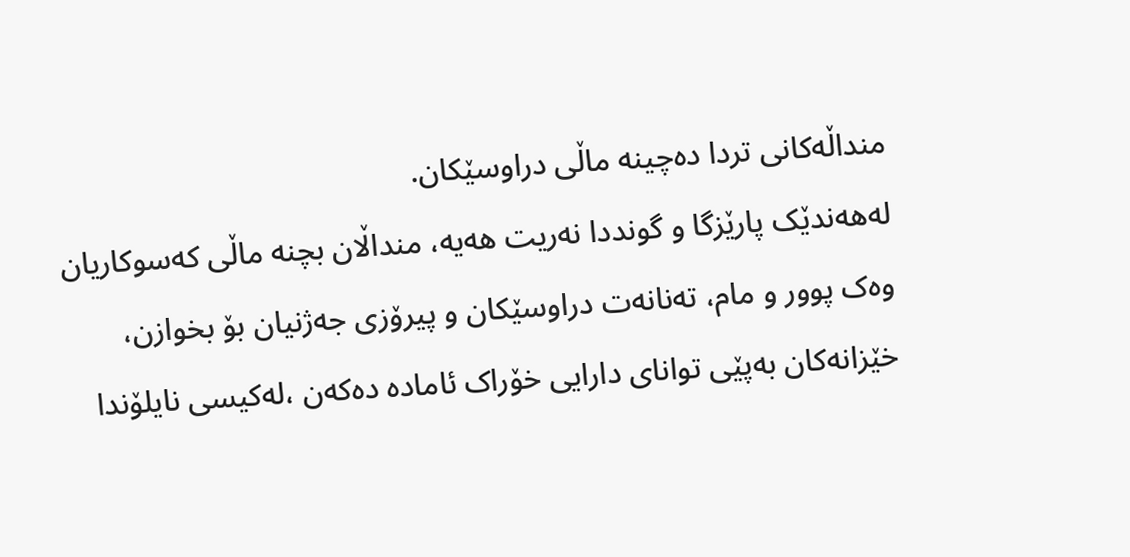منداڵەکانی تردا دەچینە ماڵی دراوسێکان.
لەهەندێک پارێزگا و گونددا نەریت هەیە، منداڵان بچنە ماڵی کەسوکاریان وەک پوور و مام، تەنانەت دراوسێکان و پیرۆزی جەژنیان بۆ بخوازن، خێزانەکان بەپێی توانای دارایی خۆراک ئامادە دەکەن ،لەکیسی نایلۆندا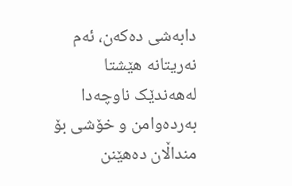دابەشی دەکەن، ئەم نەریتانە هێشتا لەهەندێک ناوچەدا بەردەوامن و خۆشی بۆ منداڵان دەهێنن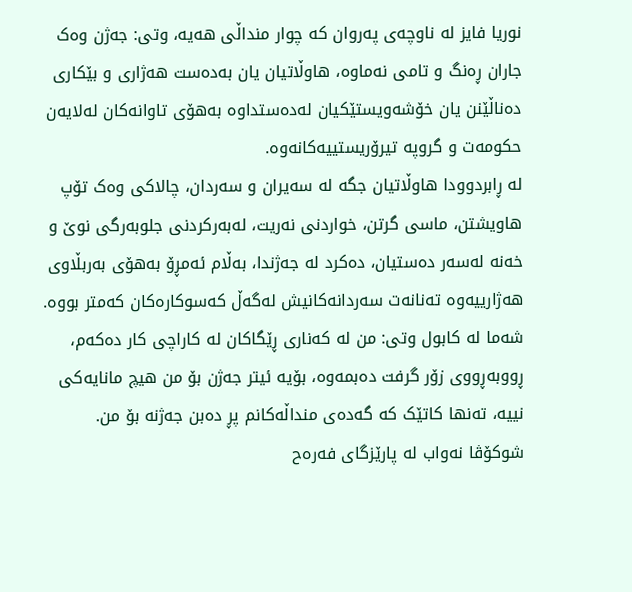نوریا فایز لە ناوچەی پەروان کە چوار منداڵی هەیە، وتی: جەژن وەک جاران ڕەنگ و تامی نەماوە، هاوڵاتیان یان بەدەست هەژاری و بێکاری دەناڵێنن یان خۆشەویستێکیان لەدەستداوە بەهۆی تاوانەکان لەلایەن حکومەت و گروپە تیرۆریستییەکانەوە.
لە ڕابردوودا هاوڵاتیان جگە لە سەیران و سەردان، چالاکی وەک تۆپ هاویشتن، ماسی گرتن، خواردنی نەریت، لەبەرکردنی جلوبەرگی نوێ و خەنە لەسەر دەستیان، دەکرد لە جەژندا، بەڵام ئەمڕۆ بەهۆی بەربڵاوی هەژارییەوە تەنانەت سەردانەکانیش لەگەڵ کەسوکارەکان کەمتر بووە.
شەما لە کابول وتی: من لە کەناری ڕێگاکان لە کاراچی کار دەکەم، ڕووبەڕووی زۆر گرفت دەبمەوە، بۆیە ئیتر جەژن بۆ من هیچ مانایەکی نییە، تەنها کاتێک کە گەدەی منداڵەکانم پڕ دەبن جەژنە بۆ من.
شوکۆڤا نەواب لە پارێزگای فەرەح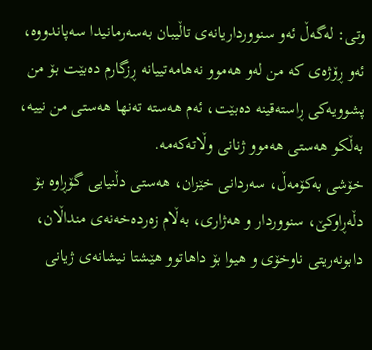وتی: لەگەڵ ئەو سنوورداریانەی تاڵیبان بەسەرمانیدا سەپاندووە، ئەو ڕۆژەی کە من لەو هەموو نەهامەتییانە ڕزگارم دەبێت بۆ من پشوویەکی ڕاستەقینە دەبێت، ئەم هەستە تەنها هەستی من نییە، بەڵکو هەستی هەموو ژنانی وڵاتەکەمە.
خۆشی بەکۆمەڵ، سەردانی خێزان، هەستی دڵنیایی گۆڕاوە بۆ دڵەڕاوکێ، سنووردار و هەژاری، بەڵام زەردەخەنەی منداڵان، دابونەریتی ناوخۆی و هیوا بۆ داهاتوو هێشتا نیشانەی ژیانی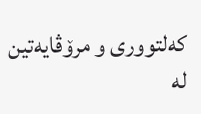کەلتووری و مرۆڤایەتین لە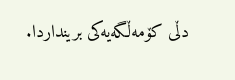دڵی کۆمەڵگەیەکی برینداردا.